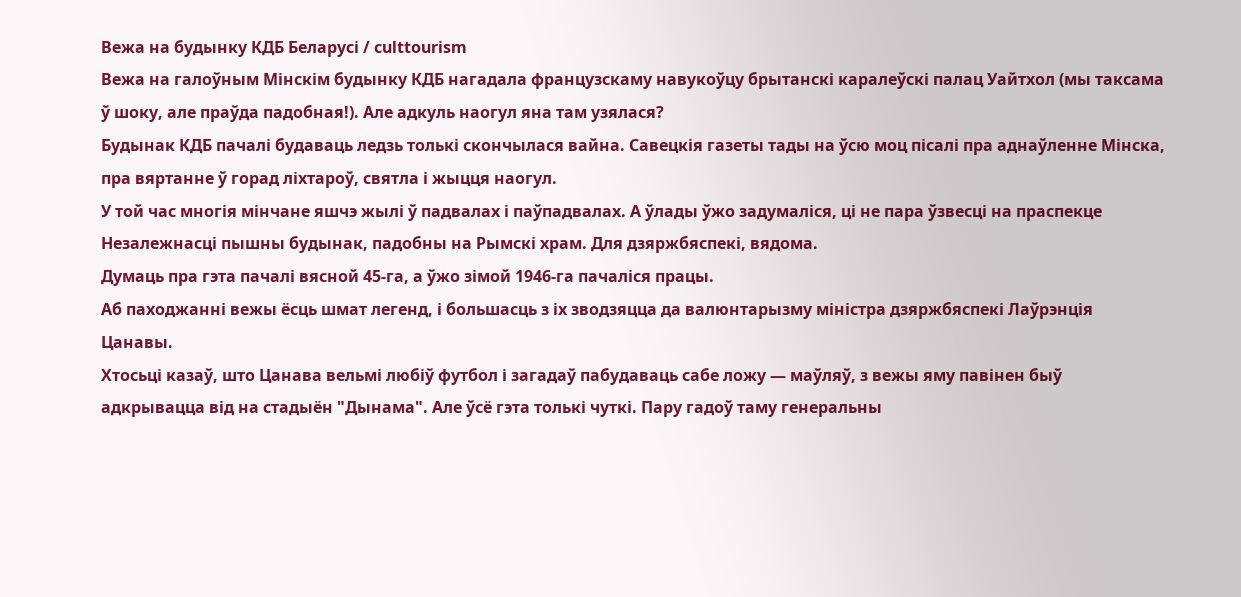Вежа на будынку КДБ Беларусі / culttourism
Вежа на галоўным Мінскім будынку КДБ нагадала французскаму навукоўцу брытанскі каралеўскі палац Уайтхол (мы таксама ў шоку, але праўда падобная!). Але адкуль наогул яна там узялася?
Будынак КДБ пачалі будаваць ледзь толькі скончылася вайна. Савецкія газеты тады на ўсю моц пісалі пра аднаўленне Мінска, пра вяртанне ў горад ліхтароў, святла і жыцця наогул.
У той час многія мінчане яшчэ жылі ў падвалах і паўпадвалах. А ўлады ўжо задумаліся, ці не пара ўзвесці на праспекце Незалежнасці пышны будынак, падобны на Рымскі храм. Для дзяржбяспекі, вядома.
Думаць пра гэта пачалі вясной 45-га, а ўжо зімой 1946-га пачаліся працы.
Аб паходжанні вежы ёсць шмат легенд, і большасць з іх зводзяцца да валюнтарызму міністра дзяржбяспекі Лаўрэнція Цанавы.
Хтосьці казаў, што Цанава вельмі любіў футбол і загадаў пабудаваць сабе ложу — маўляў, з вежы яму павінен быў адкрывацца від на стадыён "Дынама". Але ўсё гэта толькі чуткі. Пару гадоў таму генеральны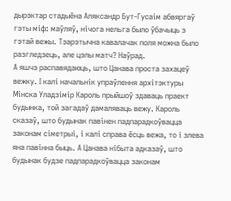дырэктар стадыёна Аляксандр Бут-Гусаім абвяргаў гэты міф: маўляў, нічога нельга было ўбачыць з гэтай вежы. Тэарэтычна кавалачак поля можна было разгледзець, але цэлы матч? Наўрад.
А яшчэ распавядаюць, што Цанава проста захацеў вежку. І калі начальнік упраўлення архітэктуры Мінска Уладзімір Кароль прыйшоў здаваць праект будынка, той загадаў дамаляваць вежу. Кароль сказаў, што будынак павінен падпарадкоўвацца законам сіметрыі, і калі справа ёсць вежа, то і злева яна павінна быць. А Цанава нібыта адказаў, што будынак будзе падпарадкоўвацца законам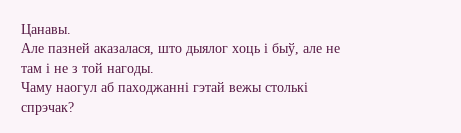Цанавы.
Але пазней аказалася, што дыялог хоць і быў, але не там і не з той нагоды.
Чаму наогул аб паходжанні гэтай вежы столькі спрэчак?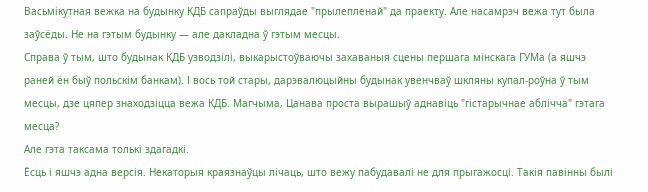Васьмікутная вежка на будынку КДБ сапраўды выглядае "прылепленай" да праекту. Але насамрэч вежа тут была заўсёды. Не на гэтым будынку — але дакладна ў гэтым месцы.
Справа ў тым, што будынак КДБ узводзілі, выкарыстоўваючы захаваныя сцены першага мінскага ГУМа (а яшчэ раней ён быў польскім банкам). І вось той стары, дарэвалюцыйны будынак увенчваў шкляны купал-роўна ў тым месцы, дзе цяпер знаходзіцца вежа КДБ. Магчыма, Цанава проста вырашыў аднавіць "гістарычнае аблічча" гэтага месца?
Але гэта таксама толькі здагадкі.
Ёсць і яшчэ адна версія. Некаторыя краязнаўцы лічаць, што вежу пабудавалі не для прыгажосці. Такія павінны былі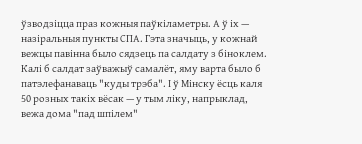ўзводзіцца праз кожныя паўкіламетры. А ў іх — назіральныя пункты СПА. Гэта значыць, у кожнай вежцы павінна было сядзець па салдату з біноклем. Калі б салдат заўважыў самалёт, яму варта было б патэлефанаваць "куды трэба". І ў Мінску ёсць каля 50 розных такіх вёсак — у тым ліку, напрыклад, вежа дома "пад шпілем"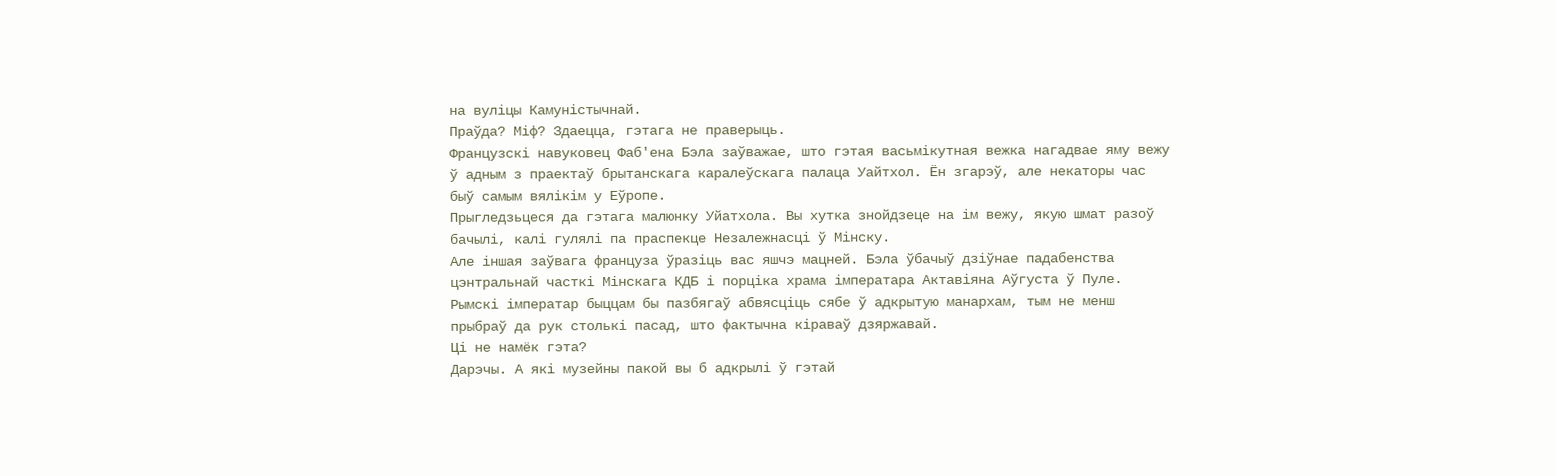на вуліцы Камуністычнай.
Праўда? Міф? Здаецца, гэтага не праверыць.
Французскі навуковец Фаб'ена Бэла заўважае, што гэтая васьмікутная вежка нагадвае яму вежу ў адным з праектаў брытанскага каралеўскага палаца Уайтхол. Ён згарэў, але некаторы час быў самым вялікім у Еўропе.
Прыгледзьцеся да гэтага малюнку Уйатхола. Вы хутка знойдзеце на ім вежу, якую шмат разоў бачылі, калі гулялі па праспекце Незалежнасці ў Мінску.
Але іншая заўвага француза ўразіць вас яшчэ мацней. Бэла ўбачыў дзіўнае падабенства цэнтральнай часткі Мінскага КДБ і порціка храма імператара Актавіяна Аўгуста ў Пуле. Рымскі імператар быццам бы пазбягаў абвясціць сябе ў адкрытую манархам, тым не менш прыбраў да рук столькі пасад, што фактычна кіраваў дзяржавай.
Ці не намёк гэта?
Дарэчы. А які музейны пакой вы б адкрылі ў гэтай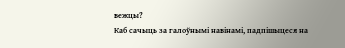вежцы?
Каб сачыць за галоўнымі навінамі, падпішыцеся на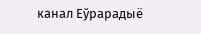канал Еўрарадыё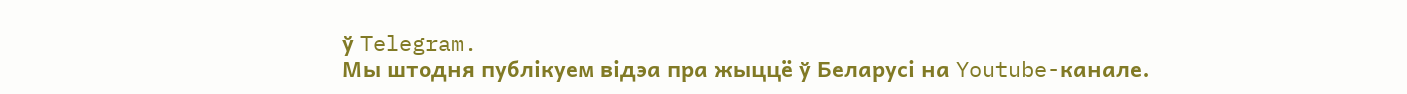ў Telegram.
Мы штодня публікуем відэа пра жыццё ў Беларусі на Youtube-канале.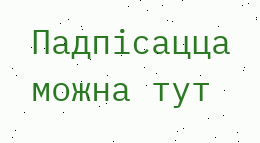Падпісацца можна тут